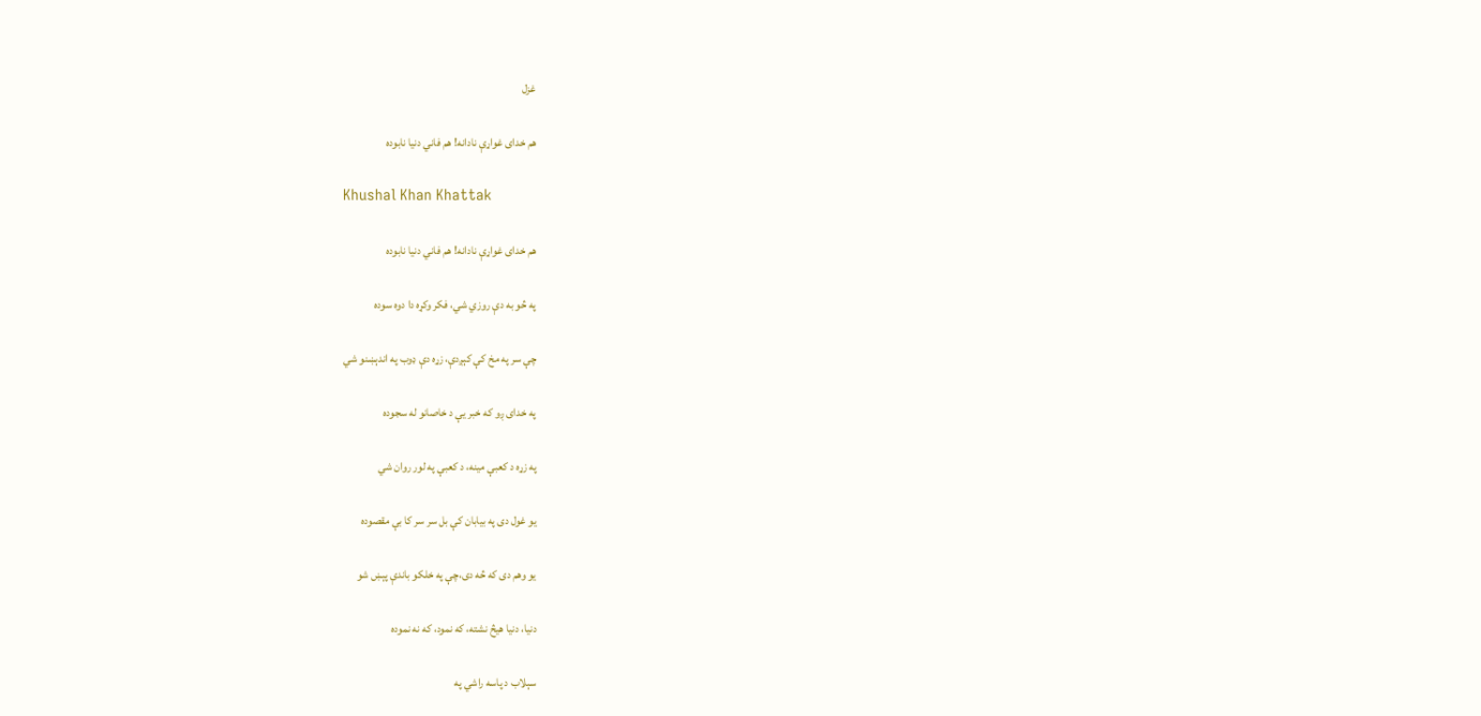غزل

هم خدای غواړې نادانه! هم فاني دنيا نابوده

Khushal Khan Khattak

هم خدای غواړې نادانه! هم فاني دنيا نابوده

په څو به دې روزي شي، فکر وکړه دا دوه سوده

چې سر په مخ کې کېږدې، زړه دې ډوب په اندېښنو شي

په خدای ږو که خبر يې د خاصانو له سجوده

په زړه د کعبې مينه، د کعبې په لور روان شي

يو غول دی په بيابان کې بل سر سر کا بې مقصوده

يو وهم دی که څه دی،چې په خلکو باندې پېښ شو

دنيا، دنيا هيڅ نشته، که نمود، که نه نموده

سېلاب د پاسه راشي په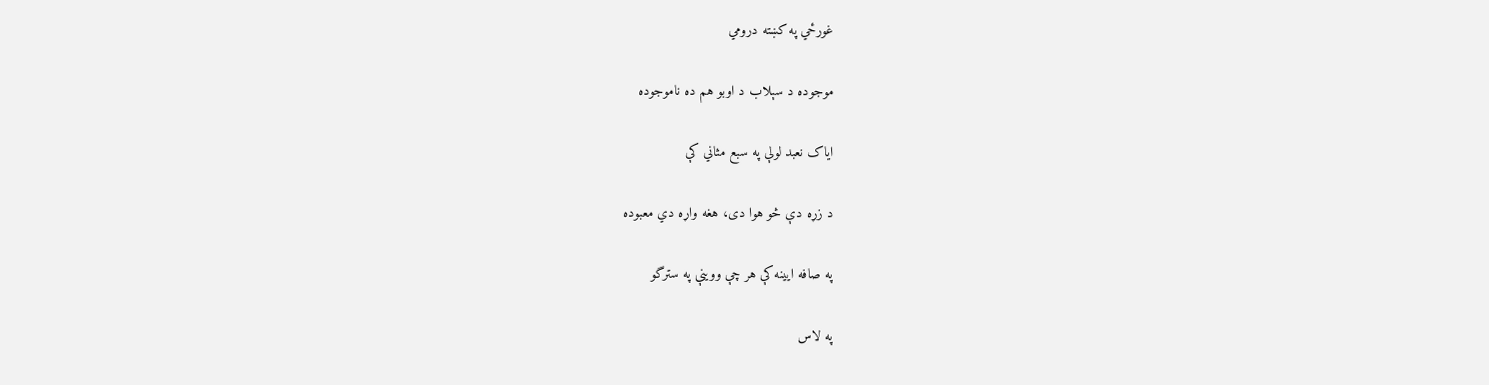غورځي په کښته درومي

موجوده د سېلاب د اوبو هم ده ناموجوده

اياک نعبد لولې په سبع مثاني کې

د زړه دې څو هوا دی، هغه واړه دي معبوده

په صافه ايينه کې هر چې ووينې په سترگو

په لاس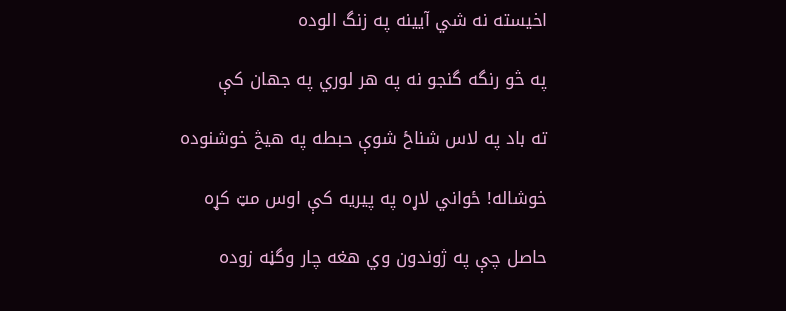اخيسته نه شي آيينه په زنگ الوده

په څو رنگه گنجو نه په هر لوري په جهان کې

ته باد په لاس شناځ شوې حبطه په هيڅ خوشنوده

خوشاله! ځواني لاړه په پيريه کې اوس مټ کړه

حاصل چې په ژوندون وي هغه چار وگڼه زوده